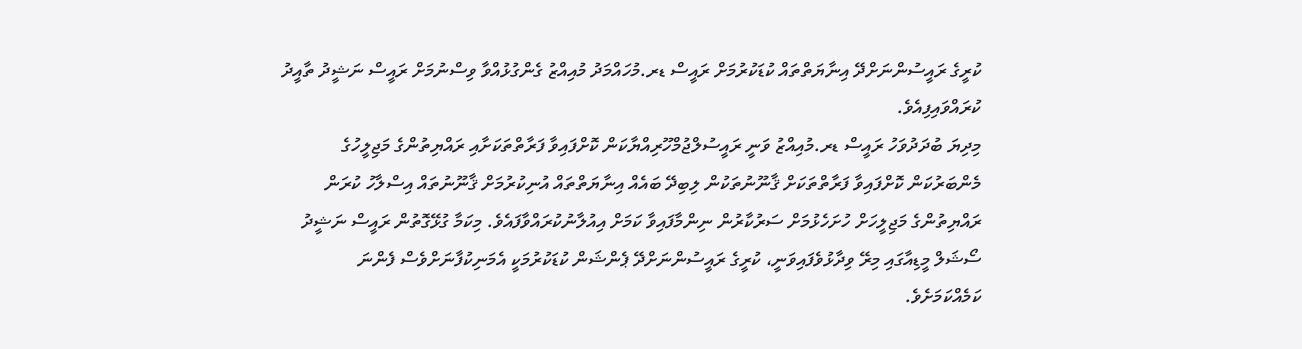ކުރީގެ ރައީސުންނަށްދޭ އިނާޔަތްތައް ކުޑަކުރުމަށް ރައީސް ޑރ.މުހައްމަދު މުއިއްޒު ގެންގުޅުއްވާ ވިސްނުމަށް ރައީސް ނަޝީދު ތާއީދު ކުރައްވައިފިއެވެ.
މިދިޔަ ބުދަދުވަހު ރައީސް ޑރ.މުއިއްޒު ވަނީ ރައީސުލްޖުމްހޫރިއްޔާކަން ކޮށްފައިވާ ފަރާތްތަކަށާއި ރައްޔިތުންގެ މަޖިލީހުގެ މެންބަރުކަން ކޮށްފައިވާ ފަރާތްތަކަށް ޤާނޫނުތަކުން ލިބިދޭ ބައެއް އިނާޔަތްތައް އުނިކުރުމަށް ޤާނޫނުތައް އިސްލާހު ކުރަން ރައްޔިތުންގެ މަޖިލީހަށް ހުށަހެޅުމަށް ސަރުކާރުން ނިންމާފައިވާ ކަމަށް އިއުލާނުކުރައްވާފައެވެ. މިކަމާ ގުޅޭގޮތުން ރައީސް ނަޝީދު ސޯޝަލް މީޑިއާގައި މިރޭ ވިދާޅުވެފައިވަނީ، ކުރީގެ ރައީސުންނަށްދޭ ޕެންޝަން ކުޑަކުރުމަކީ އެމަނިކުފާނަށްވެސް ފެންނަ ކަމެއްކަމަށެވެ.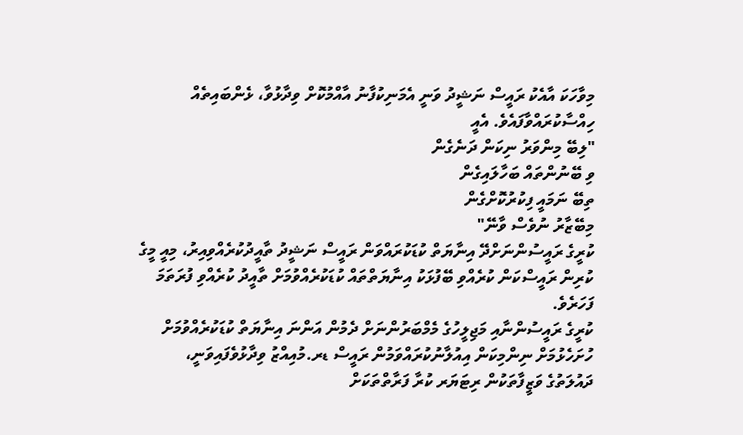މިވާހަކަ އާއެކު ރައީސް ނަޝީދު ވަނީ އެމަނިކުފާނު އާއްމުކޮށް ވިދާޅުވާ، ޅެންބައިތެއް ހިއްސާކުރައްވާފައެވެ. އެއީ
"ލިބޭ މިންވަރު ނިކަން ދަނެގެން
ވި ބޭނުންތައް ބަހާލައިގެން
ތިބޭ ނަމައީ ފިކުރުކޮށްގެން
މިބޭޒާރު ނުވެސް ވާނޭ"
ކުރީގެ ރައީސުންނަށްދޭ އިނާޔަތް ކުޑަކުރައްވަން ރައީސް ނަޝީދު ތާއީދުކުރެއްވިއިރު، މިއީ މީގެ ކުރިން ރައީސްކަން ކުރެއްވި ބޭފުޅަކު އިނާޔަތްތައް ކުޑަކުރެއްވުމަށް ތާއީދު ކުރެއްވި ފުރަތަމަ ފަހަރެވެ.
ކުރީގެ ރައީސުންނާއި މަޖިލީހުގެ މެމްބަރުންނަށް ދެމުން އަންނަ އިނާޔަތް ކުޑަކުރެއްވުމަށް ހުށަހެޅުމަށް ނިންމިކަން އިއުލާނުކުރައްވަމުން ރައީސް ޑރ.މުއިއްޒު ވިދާޅުވެފައިވަނީ، ދައުލަތުގެ ވަޒީފާތަކުން ރިޓަޔަރ ކުރާ ފަރާތްތަކަށް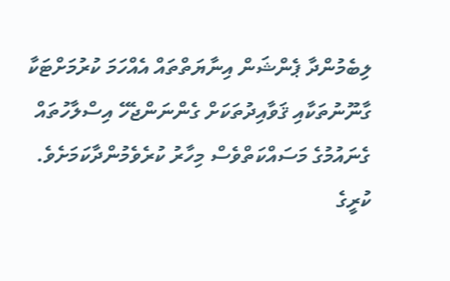ލިބެމުންދާ ޕެންޝަން އިނާޔަތްތައް އެއްހަމަ ކުރުމަށްޓަކާ ގާނޫނުތަކާއި ޤަވާއިދުތަކަށް ގެންނަންޖެހޭ އިސްލާހުތައް ގެނައުމުގެ މަސައްކަތްވެސް މިހާރު ކުރެވެމުންދާކަމަށެވެ.
ކުރީގެ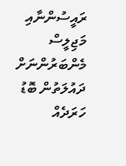ރައީސުންނާއި މަޖިލީސް މެންބަރުންނަށް ދައުލަތުން ބޮޑު ހަރަދެއް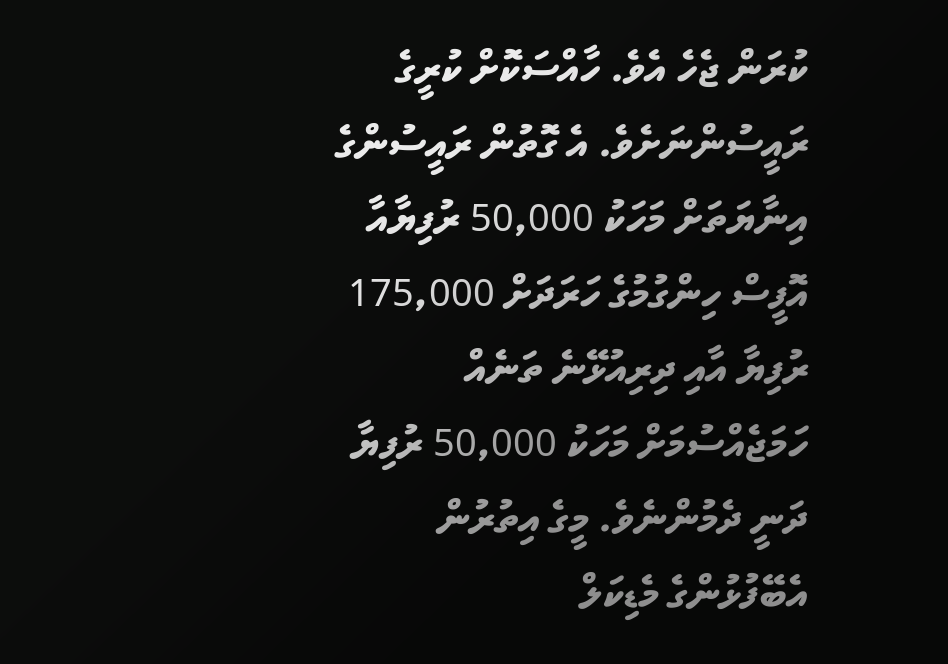ކުރަން ޖެހެ އެވެ. ހާއްސަކޮށް ކުރީގެ ރައީސުންނަށެވެ. އެ ގޮތުން ރައީސުންގެ އިނާޔަތަށް މަހަކު 50,000 ރުފިޔާއާ އޮފީސް ހިންގުމުގެ ހަރަދަށް 175,000 ރުފިޔާ އާއި ދިރިއުޅޭނެ ތަނެއް ހަމަޖެއްސުމަށް މަހަކު 50,000 ރުފިޔާ ދަނީ ދެމުންނެވެ. މީގެ އިތުރުން އެބޭފުޅުންގެ މެޑިކަލް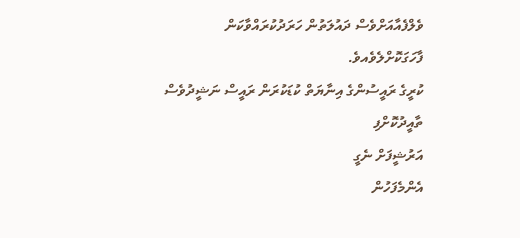ވެލްފެއާއަށްވެސް ދައުލަތުން ހަރަދުކުރައްވާކަން ފާހަގަކޮށްލެވެއވެ.
ކުރީގެ ރައީސުންގެ އިނާޔަތް ކުޑަކުރަން ރައީސް ނަޝީދުވެސް ތާއީދުކޮށްފި
އަރުޝީފަށް ނެގީ
އެންމެފަހުން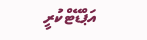އަޕްޑޭޓްކުރީ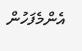އެންމެފަހުން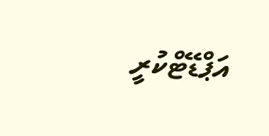އަޕްޑޭޓްކުރީ